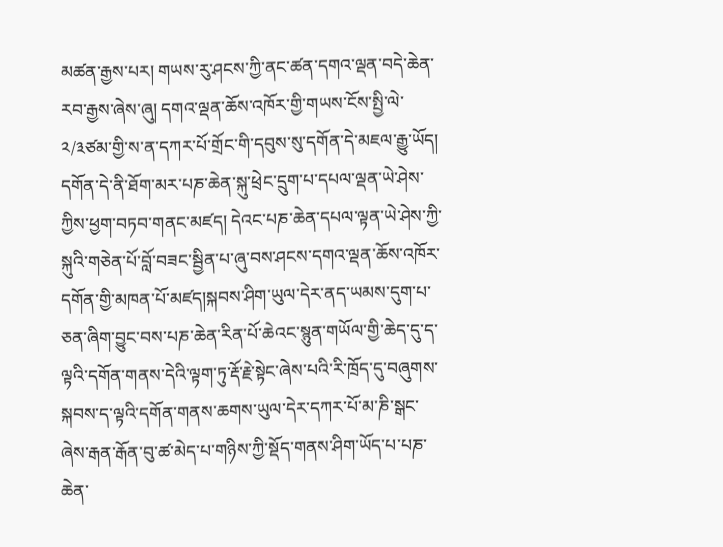མཚན་རྒྱས་པར། གཡས་རུ་ཤངས་ཀྱི་ནང་ཚན་དགའ་ལྡན་བདེ་ཆེན་རབ་རྒྱས་ཞེས་ཞུ། དགའ་ལྡན་ཆོས་འཁོར་གྱི་གཡས་ངོས་སྤྱི་ལེ་༢/༣ཙམ་གྱི་ས་ན་དཀར་པོ་གྲོང་གི་དབུས་སུ་དགོན་དེ་མཇལ་རྒྱུ་ཡོད། དགོན་དེ་ནི་ཐོག་མར་པཎ་ཆེན་སྐུ་ཕྲེང་དྲུག་པ་དཔལ་ལྡན་ཡེ་ཤེས་ཀྱིས་ཕྱག་བཏབ་གནང་མཛད། དེའང་པཎ་ཆེན་དཔལ་ལྟན་ཡེ་ཤེས་ཀྱི་སྐུའི་གཅེན་པོ་བློ་བཟང་སྦྱིན་པ་ཞུ་བས་ཤངས་དགའ་ལྡན་ཆོས་འཁོར་དགོན་གྱི་མཁན་པོ་མཛད།སྐབས་ཤིག་ཡུལ་དེར་ནད་ཡམས་དུག་པ་ཅན་ཞིག་བྱུང་བས་པཎ་ཆེན་རིན་པོ་ཆེའང་སྙུན་གཡོལ་གྱི་ཆེད་དུ་ད་ལྟའི་དགོན་གནས་དེའི་ལྟག་ཏུ་རྡོ་རྗེ་སྟེང་ཞེས་པའི་རི་ཁྲོད་དུ་བཞུགས་སྐབས་ད་ལྟའི་དགོན་གནས་ཆགས་ཡུལ་དེར་དཀར་པོ་མ་ཎི་སྒང་ཞེས་རྒན་རྒོན་བུ་ཚ་མེད་པ་གཉིས་ཀྱི་སྡོད་གནས་ཤིག་ཡོད་པ་པཎ་ཆེན་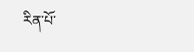རིན་པོ་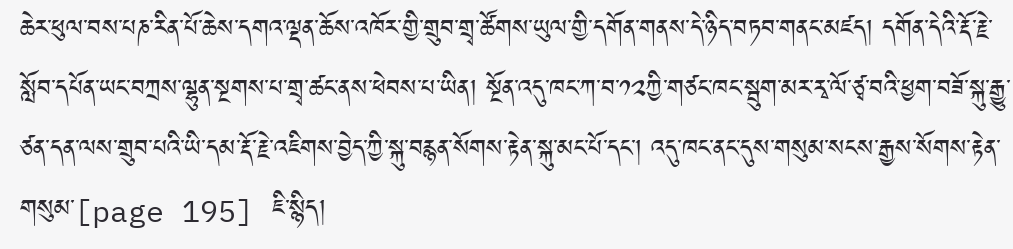ཆེར་ཕུལ་བས་པཎ་རིན་པོ་ཆེས་དགའ་ལྡན་ཆོས་འཁོར་གྱི་གྲུབ་གྲྭ་ཚོགས་ཡུལ་གྱི་དགོན་གནས་དེ་ཉིད་བཏབ་གནང་མཛད། དགོན་དེའི་རྡོ་རྗེ་སློབ་དཔོན་ཡང་བཀྲས་ལྷུན་སྔགས་པ་གྲྭ་ཚང་ནས་ཕེབས་པ་ཡིན། སྔོན་འདུ་ཁང་ཀ་བ་༡༢ཀྱི་གཙང་ཁང་སྦུག་མར་རྭ་ལོ་ཙྭ་བའི་ཕྱག་བཟོ་སྐུ་རྒྱུ་ཙན་དན་ལས་གྲུབ་པའི་ཡི་དམ་རྡོ་རྗེ་འཇིགས་བྱེད་ཀྱི་སྐུ་བརྙན་སོགས་རྟེན་སྐུ་མང་པོ་དང་། འདུ་ཁང་ནང་དུས་གསུམ་སངས་རྒྱས་སོགས་རྟེན་གསུམ་[page 195] ཇི་སྙིད།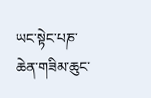ཡང་སྟེང་པཎ་ཆེན་གཟིམ་ཆུང་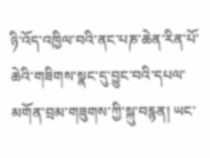ཉི་འོད་འཁྱིལ་བའི་ནང་པཎ་ཆེན་རིན་པོ་ཆེའི་གཟིགས་སྣང་དུ་བྱུང་བའི་དཔལ་མགོན་བྲམ་གཟུགས་ཀྱི་སྐུ་བརྙན། ཡང་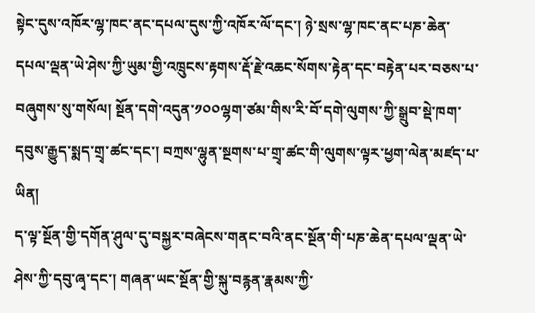སྟེང་དུས་འཁོར་ལྷ་ཁང་ནང་དཔལ་དུས་ཀྱི་འཁོར་ལོ་དང་། ཉེ་སྲས་ལྷ་ཁང་ནང་པཎ་ཆེན་དཔལ་ལྡན་ཡེ་ཤེས་ཀྱི་ཡུམ་གྱི་འཁྲུངས་རྟགས་རྡོ་རྗེ་འཆང་སོགས་རྟེན་དང་བརྟེན་པར་བཅས་པ་བཞུགས་སུ་གསོལ། སྔོན་དགེ་འདུན་༡༠༠ལྷག་ཙམ་གིས་རི་བོ་དགེ་ལུགས་ཀྱི་སྒྲུབ་སྡེ་ཁག་དབུས་རྒྱུད་སྨད་གྲྭ་ཚང་དང་། བཀྲས་ལྷུན་སྔགས་པ་གྲྭ་ཚང་གི་ལུགས་ལྟར་ཕྱག་ལེན་མཛད་པ་ཡིན།
ད་ལྟ་སྔོན་གྱི་དགོན་ཤུལ་དུ་བསྐྱར་བཞེངས་གནང་བའི་ནང་སྔོན་གི་པཎ་ཆེན་དཔལ་ལྡན་ཡེ་ཤེས་ཀྱི་དབུ་ཞྭ་དང་། གཞན་ཡང་སྔོན་གྱི་སྐུ་བརྙན་རྣམས་ཀྱི་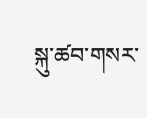སྐུ་ཚབ་གསར་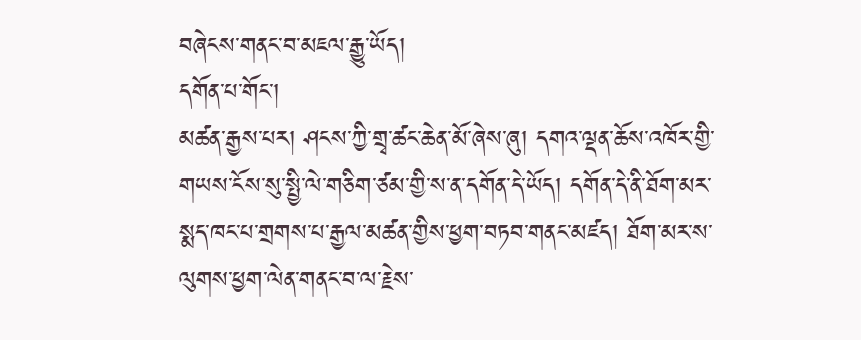བཞེངས་གནང་བ་མཇལ་རྒྱུ་ཡོད།
དགོན་པ་གོང་།
མཚན་རྒྱས་པར། ཤངས་ཀྱི་གྲྭ་ཚང་ཆེན་མོ་ཞེས་ཞུ། དགའ་ལྡན་ཆོས་འཁོར་གྱི་གཡས་ངོས་སུ་སྤྱི་ལེ་གཅིག་ཙམ་གྱི་ས་ན་དགོན་དེ་ཡོད། དགོན་དེ་ནི་ཐོག་མར་སྨད་ཁང་པ་གྲགས་པ་རྒྱལ་མཚན་གྱིས་ཕྱག་བཏབ་གནང་མཛད། ཐོག་མར་ས་ལུགས་ཕྱག་ལེན་གནང་བ་ལ་རྗེས་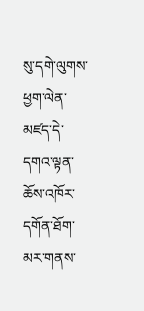སུ་དགེ་ལུགས་ཕྱག་ལེན་མཛད་དེ་དགའ་ལྟན་ཆོས་འཁོར་དགོན་ཐོག་མར་གནས་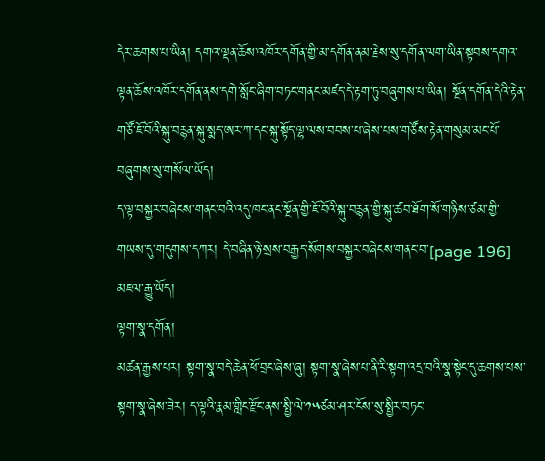དེར་ཆགས་པ་ཡིན། དགའ་ལྡན་ཆོས་འཁོར་དགོན་གྱི་མ་དགོན་ནམ་རྗེས་སུ་དགོན་ལག་ཡིན་སྟབས་དགའ་ལྟན་ཆོས་འཁོར་དགོན་ནས་དགེ་སློང་ཞིག་བཏང་གནང་མཛད་དེ་རྟག་ཏུ་བཞུགས་པ་ཡིན། སྔོན་དགོན་དེའི་རྟེན་གཙོ་ཇོ་བོའི་སྐུ་བརྙན་སྐུ་སྨད་ཨར་ཀ་དང་སྐུ་སྟོད་ལྷ་ལས་བབས་པ་ཞེས་པས་གཙོས་རྟེན་གསུམ་མང་པོ་བཞུགས་སུ་གསོལ་ཡོད།
ད་ལྟ་བསྐྱར་བཞེངས་གནང་བའི་འདུ་ཁང་ནང་སྔོན་གྱི་ཇོ་བོའི་སྐུ་བརྙན་གྱི་སྐུ་ཚབ་ཐོག་སོ་གཉིས་ཙམ་གྱི་གཡས་དུ་གདུགས་དཀར། དེ་བཞིན་ཉེ་སྲས་བརྒྱད་སོགས་བསྐྱར་བཞེངས་གནང་བ་[page 196] མཇལ་རྒྱུ་ཡོད།
ལྟག་སྣ་དགོན།
མཚན་རྒྱས་པར། སྟག་སྣ་བདེ་ཆེན་ཕོ་བྲང་ཞེས་ཞུ། སྟག་སྣ་ཞེས་པ་ནི་རི་སྟག་འདྲ་བའི་སྣ་སྟེང་དུ་ཆགས་པས་སྟག་སྣ་ཞེས་ཟེར། ད་ལྟའི་རྣམ་གླིང་རྫོང་ནས་སྤྱི་ལེ་༡༥ཙམ་ཤར་ངོས་སུ་སྤྱིར་བཏང་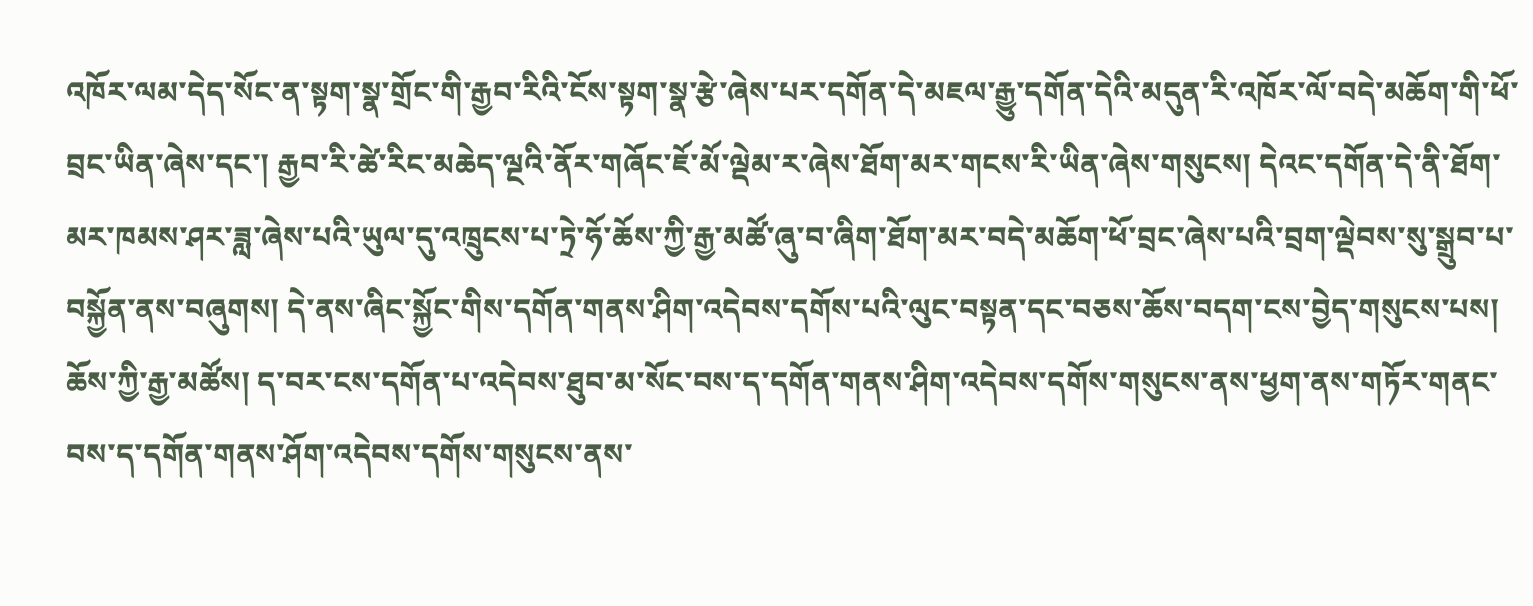འཁོར་ལམ་དེད་སོང་ན་སྟག་སྣ་གྲོང་གི་རྒྱབ་རིའི་ངོས་སྟག་སྣ་རྩེ་ཞེས་པར་དགོན་དེ་མཇལ་རྒྱུ་དགོན་དེའི་མདུན་རི་འཁོར་ལོ་བདེ་མཆོག་གི་ཕོ་བྲང་ཡིན་ཞེས་དང་། རྒྱབ་རི་ཚེ་རིང་མཆེད་ལྔའི་ནོར་གཞོང་ཇོ་མོ་ལྡེམ་ར་ཞེས་ཐོག་མར་གངས་རི་ཡིན་ཞེས་གསུངས། དེའང་དགོན་དེ་ནི་ཐོག་མར་ཁམས་ཤར་ཟླ་ཞེས་པའི་ཡུལ་དུ་འཁྲུངས་པ་ཏྲེ་ཧོ་ཆོས་ཀྱི་རྒྱ་མཚོ་ཞུ་བ་ཞིག་ཐོག་མར་བདེ་མཆོག་ཕོ་བྲང་ཞེས་པའི་བྲག་ལྡེབས་སུ་སྒྲུབ་པ་བསྐྱོན་ནས་བཞུགས། དེ་ནས་ཞིང་སྐྱོང་གིས་དགོན་གནས་ཤིག་འདེབས་དགོས་པའི་ལུང་བསྟན་དང་བཅས་ཆོས་བདག་ངས་བྱེད་གསུངས་པས། ཆོས་ཀྱི་རྒྱ་མཚོས། ད་བར་ངས་དགོན་པ་འདེབས་ཐུབ་མ་སོང་བས་ད་དགོན་གནས་ཤིག་འདེབས་དགོས་གསུངས་ནས་ཕྱག་ནས་གཏོར་གནང་བས་ད་དགོན་གནས་ཤོག་འདེབས་དགོས་གསུངས་ནས་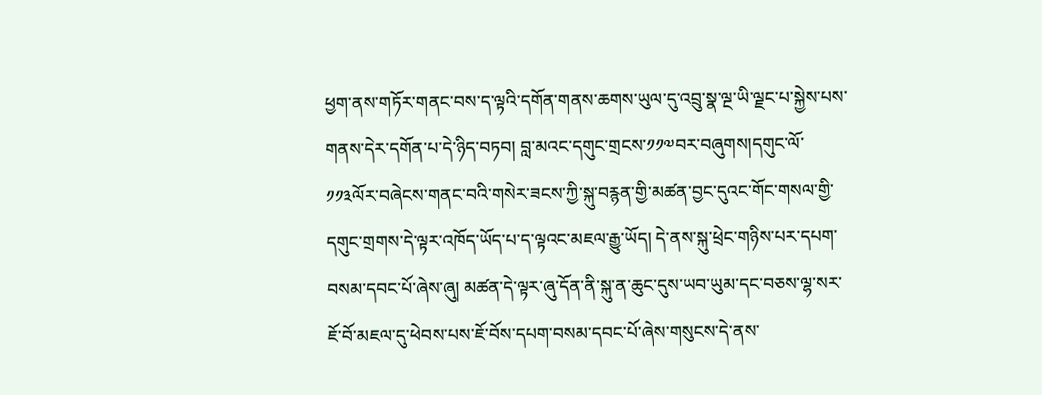ཕྱག་ནས་གཏོར་གནང་བས་ད་ལྟའི་དགོན་གནས་ཆགས་ཡུལ་དུ་འབྲུ་སྣ་ལྔ་ཡི་ལྗང་པ་སྐྱེས་པས་གནས་དེར་དགོན་པ་དེ་ཉིད་བཏབ། བླ་མའང་དགུང་གྲངས་༡༡༧བར་བཞུགས།དགུང་ལོ་༡༡༣ལོར་བཞེངས་གནང་བའི་གསེར་ཟངས་ཀྱི་སྐུ་བརྙན་གྱི་མཚན་བྱང་དུའང་གོང་གསལ་གྱི་དགུང་གྲགས་དེ་ལྟར་འཁོད་ཡོད་པ་ད་ལྟའང་མཇལ་རྒྱུ་ཡོད། དེ་ནས་སྐུ་ཕྲེང་གཉིས་པར་དཔག་བསམ་དབང་པོ་ཞེས་ཞུ། མཚན་དེ་ལྟར་ཞུ་དོན་ནི་སྐུ་ན་ཆུང་དུས་ཡབ་ཡུམ་དང་བཅས་ལྷ་སར་ཇོ་བོ་མཇལ་དུ་ཕེབས་པས་ཇོ་བོས་དཔག་བསམ་དབང་པོ་ཞེས་གསུངས་དེ་ནས་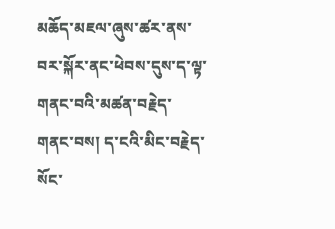མཆོད་མཇལ་ཞུས་ཚར་ནས་བར་སྐོར་ནང་ཕེབས་དུས་ད་ལྟ་གནང་བའི་མཚན་བརྗེད་གནང་བས། ད་ངའི་མིང་བརྗེད་སོང་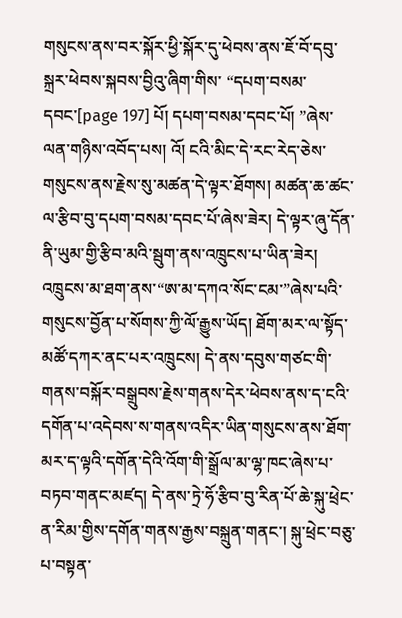གསུངས་ནས་བར་སྐོར་ཕྱི་སྐོར་དུ་ཕེབས་ནས་ཇོ་བོ་དབུ་སྐྲར་ཕེབས་སྐབས་བྱིའུ་ཞིག་གིས་ “དཔག་བསམ་དབང་[page 197] པོ། དཔག་བསམ་དབང་པོ། ”ཞེས་ལན་གཉིས་འབོད་པས། འོ། ངའི་མིང་དེ་རང་རེད་ཅེས་གསུངས་ནས་རྗེས་སུ་མཚན་དེ་ལྟར་ཐོགས། མཚན་ཆ་ཚང་ལ་རྩིབ་བུ་དཔག་བསམ་དབང་པོ་ཞེས་ཟེར། དེ་ལྟར་ཞུ་དོན་ནི་ཡུམ་གྱི་རྩིབ་མའི་སྦུག་ནས་འཁྲུངས་པ་ཡིན་ཟེར། འཁྲུངས་མ་ཐག་ནས་“ཨ་མ་དཀའ་སོང་ངམ་”ཞེས་པའི་གསུངས་བྱོན་པ་སོགས་ཀྱི་ལོ་རྒྱུས་ཡོད། ཐོག་མར་ལ་སྟོད་མཚོ་དཀར་ནང་པར་འཁྲུངས། དེ་ནས་དབུས་གཙང་གི་གནས་བསྐོར་བསྒྲུབས་རྗེས་གནས་དེར་ཕེབས་ནས་ད་ངའི་དགོན་པ་འདེབས་ས་གནས་འདིར་ཡིན་གསུངས་ནས་ཐོག་མར་ད་ལྟའི་དགོན་དེའི་འོག་གི་སྒྲོལ་མ་ལྷ་ཁང་ཞེས་པ་བཏབ་གནང་མཛད། དེ་ནས་ཏྲེ་ཧོ་རྩིབ་བུ་རིན་པོ་ཆེ་སྐུ་ཕྲེང་ན་རིམ་གྱིས་དགོན་གནས་རྒྱས་བསྐྲུན་གནང་། སྐུ་ཕྲེང་བཅུ་པ་བསྟན་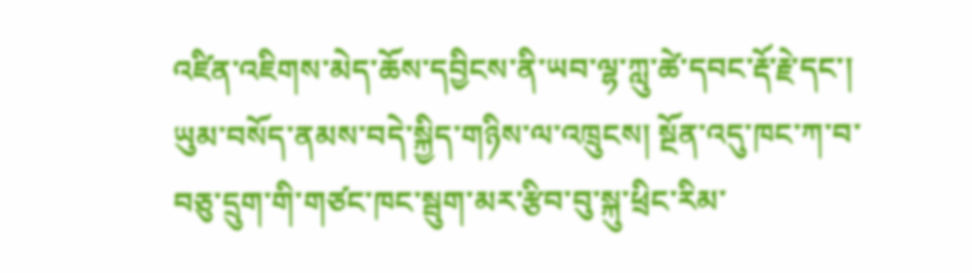འཛིན་འཇིགས་མེད་ཆོས་དབྱིངས་ནི་ཡབ་ལྷ་ཀླུ་ཚེ་དབང་རྡོ་རྗེ་དང་། ཡུམ་བསོད་ནམས་བདེ་སྐྱིད་གཉིས་ལ་འཁྲུངས། སྔོན་འདུ་ཁང་ཀ་བ་བཅུ་དྲུག་གི་གཙང་ཁང་སྦུག་མར་རྩིབ་བུ་སྐུ་ཕྲིང་རིམ་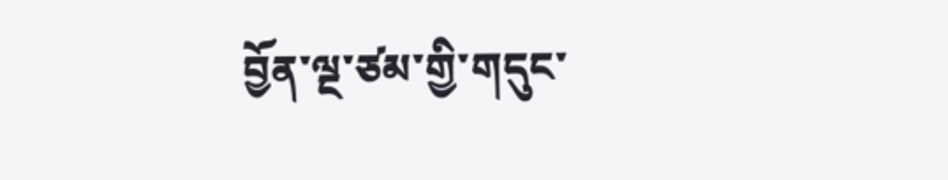བྱོན་ལྔ་ཙམ་གྱི་གདུང་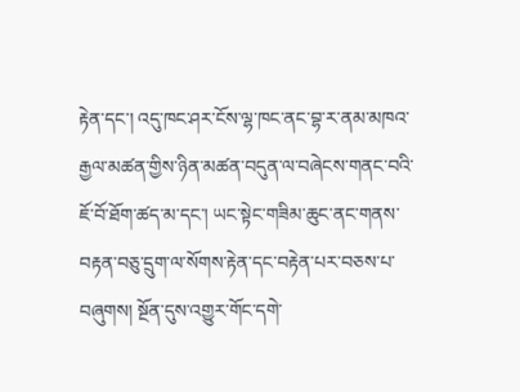རྟེན་དང་། འདུ་ཁང་ཤར་ངོས་ལྷ་ཁང་ནང་བྷ་ར་ནམ་མཁའ་རྒྱལ་མཚན་གྱིས་ཉིན་མཚན་བདུན་ལ་བཞེངས་གནང་བའི་ཇོ་བོ་ཐོག་ཚད་མ་དང་། ཡང་སྟེང་གཟིམ་ཆུང་ནང་གནས་བརྟན་བཅུ་དྲུག་ལ་སོགས་རྟེན་དང་བརྟེན་པར་བཅས་པ་བཞུགས། སྔོན་དུས་འགྱུར་གོང་དགེ་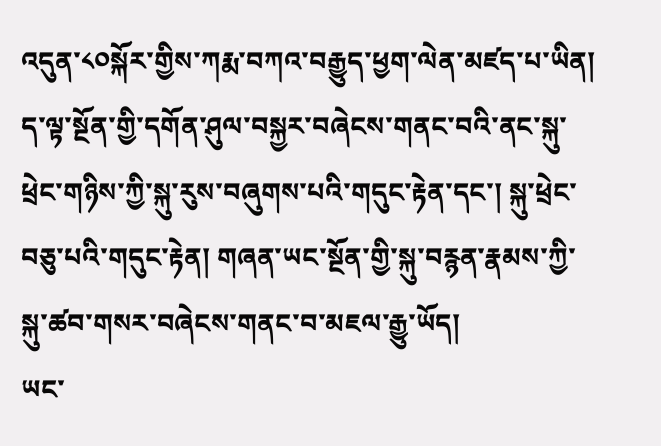འདུན་༨༠སྐོར་གྱིས་ཀརྨ་བཀའ་བརྒྱུད་ཕྱག་ལེན་མཛད་པ་ཡིན།
ད་ལྟ་སྔོན་གྱི་དགོན་ཤུལ་བསྐྱར་བཞེངས་གནང་བའི་ནང་སྐུ་ཕྲེང་གཉིས་ཀྱི་སྐུ་རུས་བཞུགས་པའི་གདུང་རྟེན་དང་། སྐུ་ཕྲེང་བཅུ་པའི་གདུང་རྟེན། གཞན་ཡང་སྔོན་གྱི་སྐུ་བརྙན་རྣམས་ཀྱི་སྐུ་ཚབ་གསར་བཞེངས་གནང་བ་མཇལ་རྒྱུ་ཡོད།
ཡང་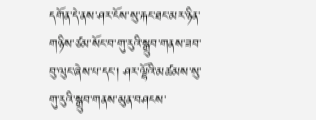དགོན་དེ་ནས་ཤར་ངོས་སུ་རྐང་ཐང་མར་ཉིན་གཉིས་ཙམ་སོང་བ་གུ་རུའི་སྒྲུབ་གནས་ཟབ་བུ་ལུང་ཞེས་པ་དང་། ཤར་ལྷོའི་མཚམས་སུ་གུ་རུའི་སྒྲུབ་གནས་མུན་བཤངས་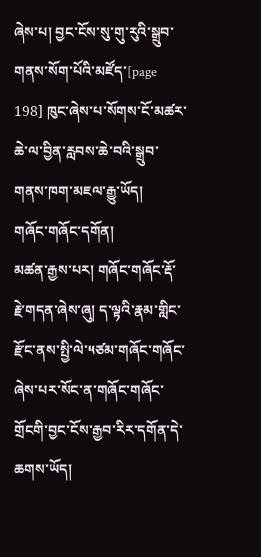ཞེས་པ། བྱང་ངོས་སུ་གུ་རུའི་སྒྲུབ་གནས་སོག་པོའི་མཛོད་[page 198] ཁུང་ཞེས་པ་སོགས་ངོ་མཚར་ཆེ་ལ་བྱིན་རླབས་ཆེ་བའི་སྒྲུབ་གནས་ཁག་མཇལ་རྒྱུ་ཡོད།
གཞོང་གཞོང་དགོན།
མཚན་རྒྱས་པར། གཞོང་གཞོང་རྡོ་རྗེ་གདན་ཞེས་ཞུ། ད་ལྟའི་རྣམ་གླིང་རྫོང་ནས་སྤྱི་ལེ་༥ཙམ་གཞོང་གཞོང་ཞེས་པར་སོང་ན་གཞོང་གཞོང་གྲོངགི་བྱང་ངོས་རྒྱབ་རིར་དགོན་དེ་ཆགས་ཡོད།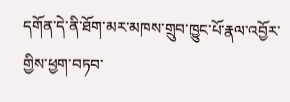དགོན་དེ་ནི་ཐོག་མར་མཁས་གྲུབ་ཁྱུང་པོ་རྣལ་འབྱོར་གྱིས་ཕྱག་བཏབ་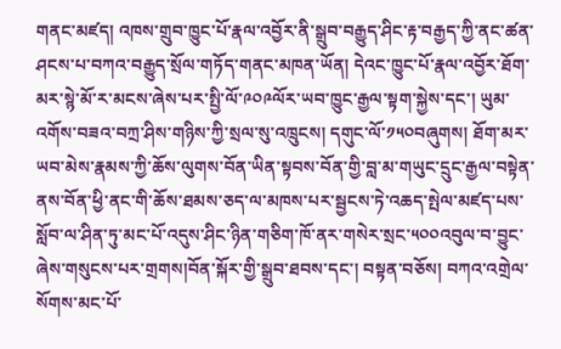གནང་མཛད། འཁས་གྲུབ་ཁྱུང་པོ་རྣལ་འབྱོར་ནི་སྒྲུབ་བརྒྱུད་ཤིང་རྟ་བརྒྱད་ཀྱི་ནང་ཚན་ཤངས་པ་བཀའ་བརྒྱུད་སྲོལ་གཏོད་གནང་མཁན་ཡོན། དེའང་ཁྱུང་པོ་རྣལ་འབྱོར་ཐོག་མར་སྙེ་མོ་ར་མངས་ཞེས་པར་སྤྱི་ལོ་༩༠༩ལོར་ཡབ་ཁྱུང་རྒྱལ་སྟག་སྐྱེས་དང་། ཡུམ་འགོས་བཟའ་བཀྲ་ཤིས་གཉིས་ཀྱི་སྲལ་སུ་འཁྲུངས། དགུང་ལོ་༡༥༠བཞུགས། ཐོག་མར་ཡབ་མེས་རྣམས་ཀྱི་ཆོས་ལུགས་བོན་ཡིན་སྟབས་བོན་གྱི་བླ་མ་གཡུང་དྲུང་རྒྱལ་བསྟེན་ནས་བོན་ཕྱི་ནང་གི་ཆོས་ཐམས་ཅད་ལ་མཁས་པར་སྦྱངས་ཏེ་འཆད་སྤེལ་མཛད་པས་སློབ་ལ་ཤིན་ཏུ་མང་པོ་འདུས་ཤིང་ཉིན་གཅིག་ཁོ་ནར་གསེར་སྲང་༥༠༠འབུལ་བ་བྱུང་ཞེས་གསུངས་པར་གྲགས།བོན་སྐོར་གྱི་སྒྲུབ་ཐབས་དང་། བསྟན་བཅོས། བཀའ་འགྲེལ་སོགས་མང་པོ་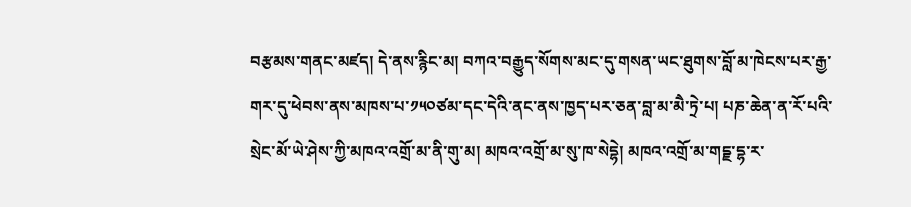བརྩམས་གནང་མཛད། དེ་ནས་རྙིང་མ། བཀའ་བརྒྱུད་སོགས་མང་དུ་གསན་ཡང་ཐུགས་བློ་མ་ཁེངས་པར་རྒྱ་གར་དུ་ཕེབས་ནས་མཁས་པ་༡༥༠ཙམ་དང་དེའི་ནང་ནས་ཁྱད་པར་ཅན་བླ་མ་མཻ་ཏྲེ་པ། པཎ་ཆེན་ན་རོ་པའི་སྲེང་མོ་ཡེ་ཤེས་ཀྱི་མཁའ་འགྲོ་མ་ནི་གུ་མ། མཁའ་འགྲོ་མ་སུ་ཁ་སེདྷེ། མཁའ་འགྲོ་མ་གདྗ་དྷ་ར་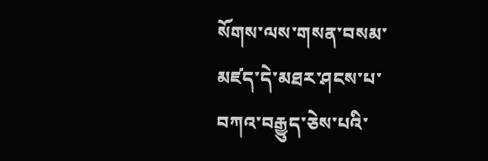སོགས་ལས་གསན་བསམ་མཛད་དེ་མཐར་ཤངས་པ་བཀའ་བརྒྱུད་ཅེས་པའི་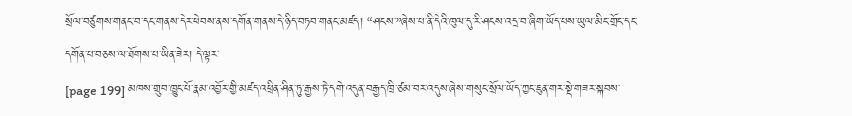སྲོལ་བཙུགས་གནང་བ་དང་གནས་དེར་ཕེབས་ནས་དགོན་གནས་དེ་ཉིད་བཏབ་གནང་མཛད། “ཤངས་”ཞེས་པ་ནི་དེའི་ཁུལ་དུ་རི་ཤངས་འདྲ་བ་ཞིག་ཡོད་པས་ཡུལ་མིང་གྲོང་དང་དགོན་པ་བཅས་ལ་ཐོགས་པ་ཡིན་ཟེར། དེ་ལྟར་
[page 199] མཁས་གྲུབ་ཁྱུང་པོ་རྣམ་འབྱོར་གྱི་མཛད་འཕྲིན་ཤིན་ཏུ་རྒྱས་ཏེ་དགེ་འདུན་བརྒྱད་ཁྲི་ཙམ་བར་འདུས་ཞེས་གསུང་སྲོལ་ཡོད་ཀྱང་ཇུན་གར་སྡེ་གཟར་སྐབས་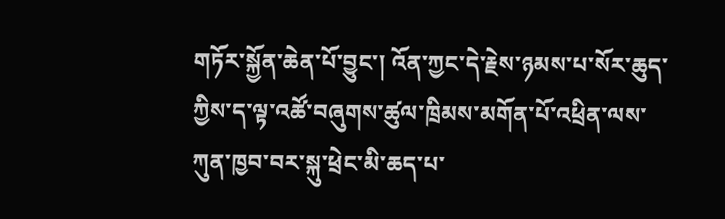གཏོར་སྐྱོན་ཆེན་པོ་བྱུང་། འོན་ཀྱང་དེ་རྗེས་ཉམས་པ་སོར་ཆུད་ཀྱིས་ད་ལྟ་འཚོ་བཞུགས་ཚུལ་ཁྲིམས་མགོན་པོ་འཕྲིན་ལས་ཀུན་ཁྱབ་བར་སྐུ་ཕྲེང་མི་ཆད་པ་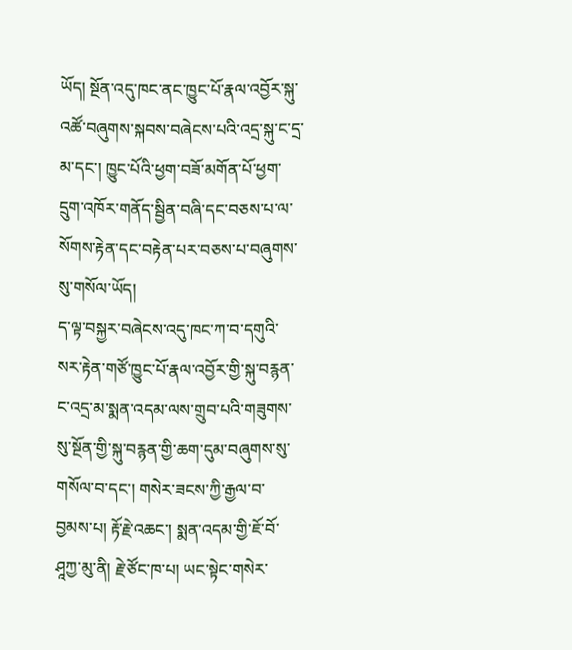ཡོད། སྔོན་འདུ་ཁང་ནང་ཁྱུང་པོ་རྣལ་འབྱོར་སྐུ་འཚོ་བཞུགས་སྐབས་བཞེངས་པའི་འདྲ་སྐུ་ང་དྲ་མ་དང་། ཁྱུང་པོའི་ཕྱག་བཟོ་མགོན་པོ་ཕྱག་དྲུག་འཁོར་གནོད་སྦྱིན་བཞི་དང་བཅས་པ་ལ་སོགས་རྟེན་དང་བརྟེན་པར་བཅས་པ་བཞུགས་སུ་གསོལ་ཡོད།
ད་ལྟ་བསྐྱར་བཞེངས་འདུ་ཁང་ཀ་བ་དགུའི་སར་རྟེན་གཙོ་ཁྱུང་པོ་རྣལ་འབྱོར་གྱི་སྐུ་བརྙན་ང་འདྲ་མ་སྨན་འདམ་ལས་གྲུབ་པའི་གཟུགས་སུ་སྔོན་གྱི་སྐུ་བརྙན་གྱི་ཆག་དུམ་བཞུགས་སུ་གསོལ་བ་དང་། གསེར་ཟངས་ཀྱི་རྒྱལ་བ་བྱམས་པ། རྟོ་རྗེ་འཆང་། སྨན་འདམ་གྱི་ཇོ་བོ་ཤཱཀྱ་མུ་ནི། རྗེ་ཙོང་ཁ་པ། ཡང་སྟེང་གསེར་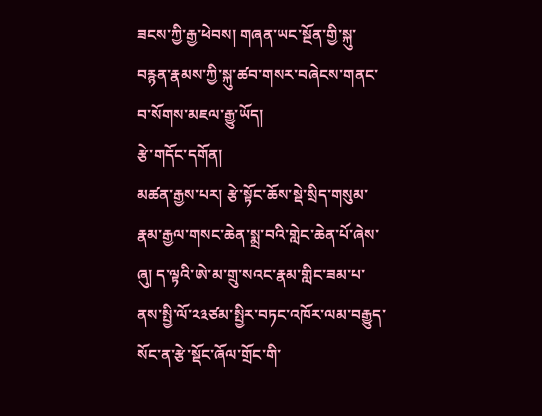ཟངས་ཀྱི་རྒྱ་ཕེབས། གཞན་ཡང་སྔོན་གྱི་སྐུ་བརྙན་རྣམས་ཀྱི་སྐུ་ཚབ་གསར་བཞེངས་གནང་བ་སོགས་མཇལ་རྒྱུ་ཡོད།
རྩེ་གདོང་དགོན།
མཚན་རྒྱས་པར། རྩེ་སྟོང་ཆོས་སྡེ་སྲིད་གསུམ་རྣམ་རྒྱལ་གསང་ཆེན་སྨྲ་བའི་གླེང་ཆེན་པོ་ཞེས་ཞུ། ད་ལྟའི་ཨེ་མ་གྲུ་སའང་རྣམ་གླིང་ཟམ་པ་ནས་སྤྱི་ལོ་༢༣ཙམ་སྤྱིར་བཏང་འཁོར་ལམ་བརྒྱུད་སོང་ན་རྩེ་སྡོང་ཞོལ་གྲོང་གི་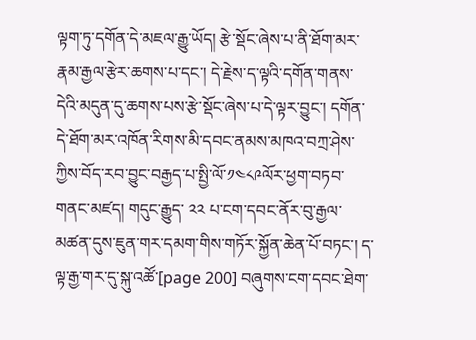ལྟག་ཏུ་དགོན་དེ་མཇལ་རྒྱུ་ཡོད། རྩེ་སྡོང་ཞེས་པ་ནི་ཐོག་མར་རྣམ་རྒྱལ་རྩེར་ཆགས་པ་དང་། དེ་རྗེས་ད་ལྟའི་དགོན་གནས་དེའི་མདུན་དུ་ཆགས་པས་རྩེ་སྡོང་ཞེས་པ་དེ་ལྟར་བྱུང་། དགོན་དེ་ཐོག་མར་འཁོན་རིགས་མི་དབང་ནམས་མཁའ་བཀྲ་ཤེས་ཀྱིས་བོད་རབ་བྱུང་བརྒྱད་པ་སྤྱི་ལོ་༡༤༨༩ལོར་ཕྱག་བཏབ་གནང་མཛད། གདུང་རྒྱུད་ ༢༢ པ་ངག་དབང་ནོར་བུ་རྒྱལ་མཚན་དུས་ཇུན་གར་དམག་གིས་གཏོར་སྐྱོན་ཆེན་པོ་བཏང་། ད་ལྟ་རྒྱ་གར་དུ་སྐུ་འཚོ་[page 200] བཞུགས་ངག་དབང་ཐེག་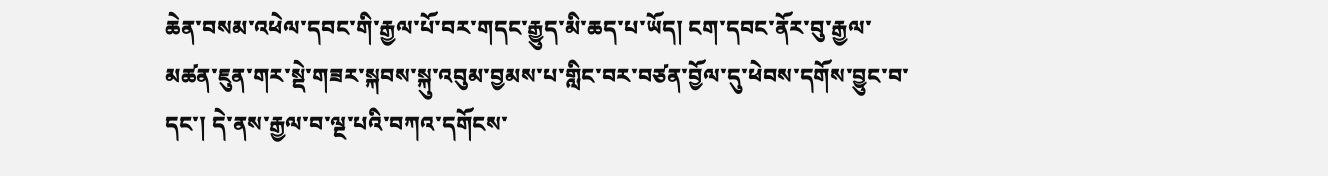ཆེན་བསམ་འཕེལ་དབང་གི་རྒྱལ་པོ་བར་གདང་རྒྱུད་མི་ཆད་པ་ཡོད། ངག་དབང་ནོར་བུ་རྒྱལ་མཚན་ཇུན་གར་སྡེ་གཟར་སྐབས་སྐུ་འབུམ་བྱམས་པ་གླིང་བར་བཙན་བྱོལ་དུ་ཕེབས་དགོས་བྱུང་བ་དང་། དེ་ནས་རྒྱལ་བ་ལྔ་པའི་བཀའ་དགོངས་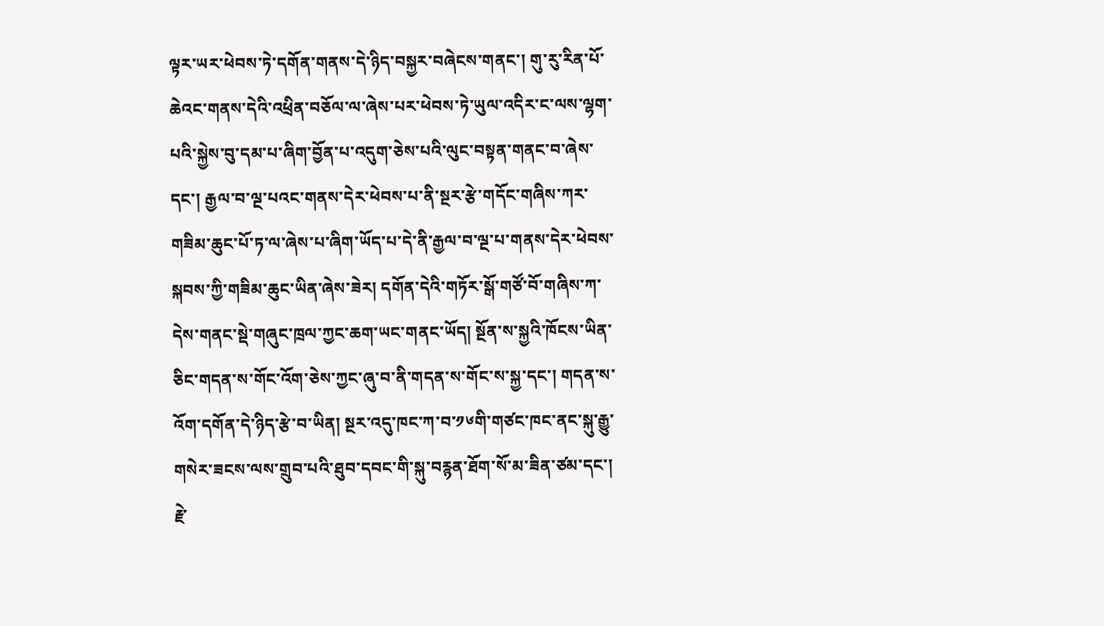ལྟར་ཡར་ཕེབས་ཏེ་དགོན་གནས་དེ་ཉིད་བསྐྱར་བཞེངས་གནང་། གུ་རུ་རིན་པོ་ཆེའང་གནས་དེའི་འཕྲིན་བཅོལ་ལ་ཞེས་པར་ཕེབས་ཏེ་ཡུལ་འདིར་ང་ལས་ལྷག་པའི་སྐྱེས་བུ་དམ་པ་ཞིག་བྱོན་པ་འདུག་ཅེས་པའི་ལུང་བསྟན་གནང་བ་ཞེས་དང་། རྒྱལ་བ་ལྔ་པའང་གནས་དེར་ཕེབས་པ་ནི་སྔར་རྩེ་གདོང་གཞིས་ཀར་གཟིམ་ཆུང་པོ་ཏ་ལ་ཞེས་པ་ཞིག་ཡོད་པ་དེ་ནི་རྒྱལ་བ་ལྔ་པ་གནས་དེར་ཕེབས་སྐབས་ཀྱི་གཟིམ་ཆུང་ཡིན་ཞེས་ཟེར། དགོན་དེའི་གཏོར་སྒོ་གཙོ་བོ་གཞིས་ཀ་དེས་གནང་སྡེ་གཞུང་ཁྲལ་ཀྱང་ཆག་ཡང་གནང་ཡོད། སྔོན་ས་སྐྱའི་ཁོངས་ཡིན་ཅིང་གདན་ས་གོང་འོག་ཅེས་ཀྱང་ཞུ་བ་ནི་གདན་ས་གོང་ས་སྐྱ་དང་། གདན་ས་འོག་དགོན་དེ་ཉིད་རྩེ་བ་ཡིན། སྔར་འདུ་ཁང་ཀ་བ་༡༦གི་གཙང་ཁང་ནང་སྐུ་རྒྱུ་གསེར་ཟངས་ལས་གྲུབ་པའི་ཐུབ་དབང་གི་སྐུ་བརྙན་ཐོག་སོ་མ་ཟིན་ཙམ་དང་། རྗེ་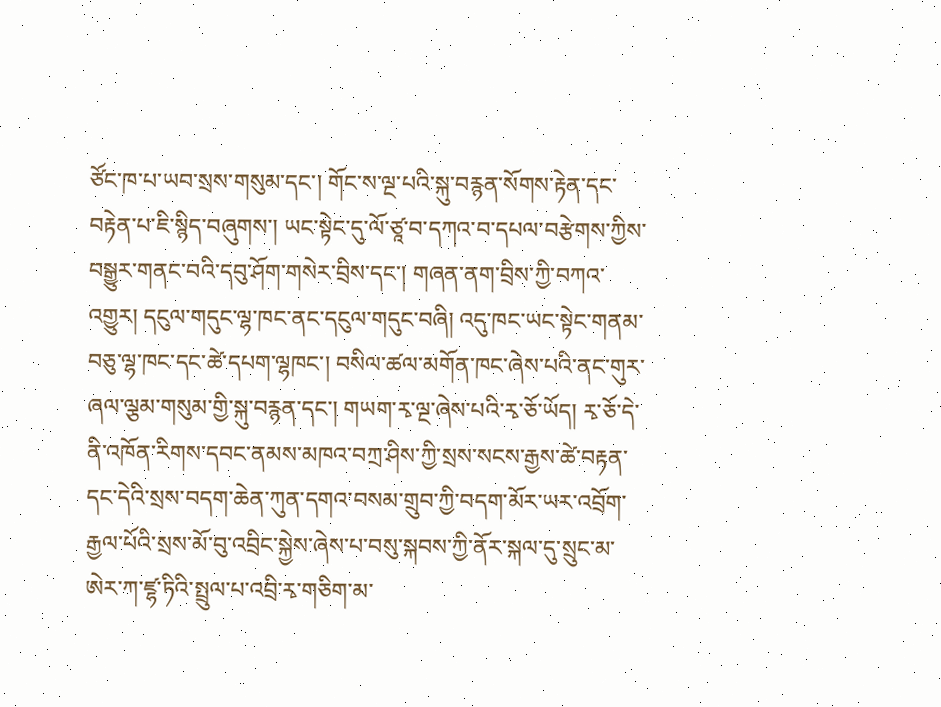ཙོང་ཁ་པ་ཡབ་སྲས་གསུམ་དང་། གོང་ས་ལྔ་པའི་སྐུ་བརྙན་སོགས་རྟེན་དང་བརྟེན་པ་ཇི་སྙིད་བཞུགས་། ཡང་སྟེང་དུ་ལོ་ཙཱ་བ་དཀའ་བ་དཔལ་བརྩེགས་ཀྱིས་བསྒྱུར་གནང་བའི་དབུ་ཤོག་གསེར་བྲིས་དང་། གཞན་ནག་བྲིས་ཀྱི་བཀའ་འགྱུར། དངུལ་གདུང་ལྷ་ཁང་ནང་དངུལ་གདུང་བཞི། འདུ་ཁང་ཡང་སྟེང་གནམ་བཅུ་ལྷ་ཁང་དང་ཚེ་དཔག་ལྷཁང་། བསིལ་ཚལ་མགོན་ཁང་ཞེས་པའི་ནང་གུར་ཞལ་ལྕམ་གསུམ་གྱི་སྐུ་བརྙན་དང་། གཡག་རྭ་ལྔ་ཞེས་པའི་རྭ་ཅོ་ཡོད། རྭ་ཅོ་དེ་ནི་འཁོན་རིགས་དབང་ནམས་མཁའ་བཀྲ་ཤིས་ཀྱི་སྲས་སངས་རྒྱས་ཚེ་བརྟན་དང་དེའི་སྲས་བདག་ཆེན་ཀུན་དགའ་བསམ་གྲུབ་ཀྱི་བདག་མོར་ཡར་འབྲོག་རྒྱལ་པོའི་སྲས་མོ་བུ་འབྲིང་སྐྱེས་ཞེས་པ་བསུ་སྐབས་ཀྱི་ནོར་སྐལ་དུ་སྲུང་མ་ཨེར་ཀ་ཛྷ་ཏིའི་སྤྲུལ་པ་འབྲི་རྭ་གཅིག་མ་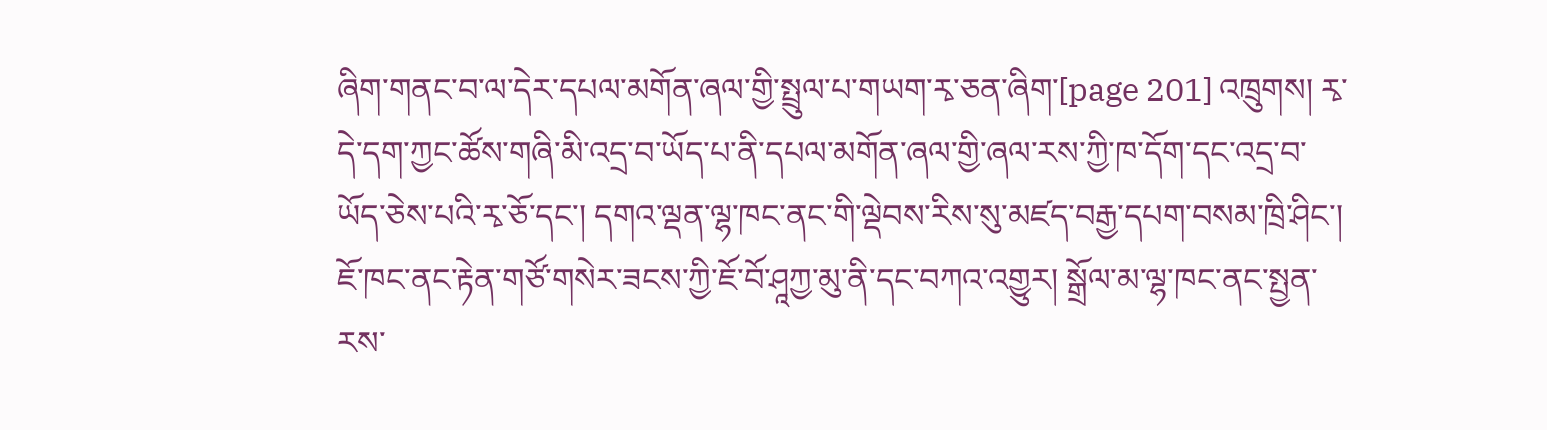ཞིག་གནང་བ་ལ་དེར་དཔལ་མགོན་ཞལ་གྱི་སྤྲུལ་པ་གཡག་རྭ་ཅན་ཞིག་[page 201] འཁྲུགས། རྭ་དེ་དག་ཀྱང་ཚོས་གཞི་མི་འདྲ་བ་ཡོད་པ་ནི་དཔལ་མགོན་ཞལ་གྱི་ཞལ་རས་ཀྱི་ཁ་དོག་དང་འདྲ་བ་ཡོད་ཅེས་པའི་རྭ་ཅོ་དང་། དགའ་ལྡན་ལྷ་ཁང་ནང་གི་ལྡེབས་རིས་སུ་མཛད་བརྒྱ་དཔག་བསམ་ཁྲི་ཤིང་། ཇོ་ཁང་ནང་རྟེན་གཙོ་གསེར་ཟངས་ཀྱི་ཇོ་བོ་ཤཱཀྱ་མུ་ནི་དང་བཀའ་འགྱུར། སྒྲོལ་མ་ལྷ་ཁང་ནང་སྤྱན་རས་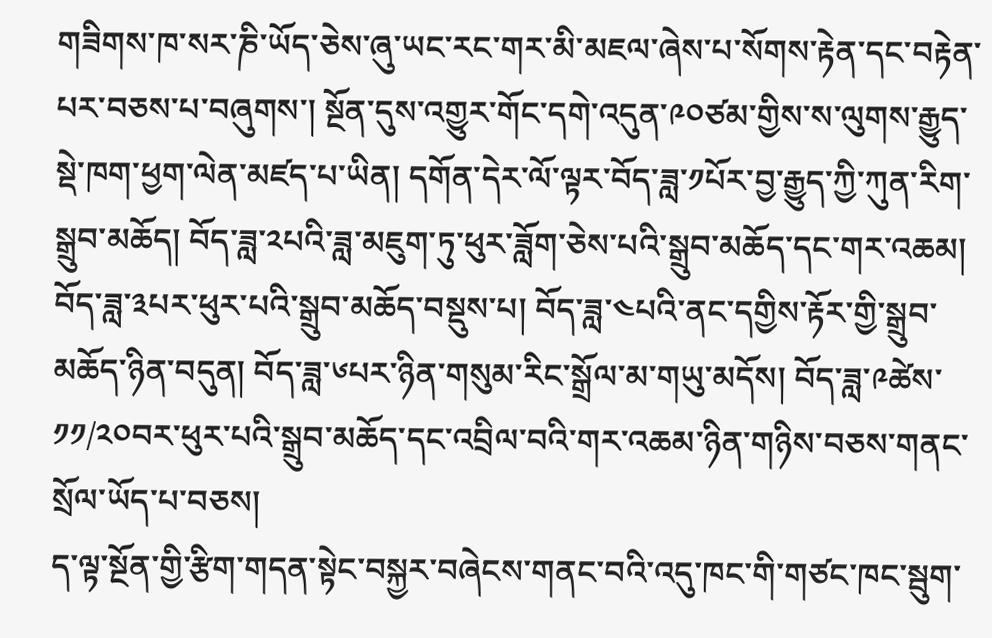གཟིགས་ཁ་སར་ཎི་ཡོད་ཅེས་ཞུ་ཡང་རང་གར་མི་མཇལ་ཞེས་པ་སོགས་རྟེན་དང་བརྟེན་པར་བཅས་པ་བཞུགས་། སྔོན་དུས་འགྱུར་གོང་དགེ་འདུན་༩༠ཙམ་གྱིས་ས་ལུགས་རྒྱུད་སྡེ་ཁག་ཕྱག་ལེན་མཛད་པ་ཡིན། དགོན་དེར་ལོ་ལྟར་བོད་ཟླ་༡པོར་བྱ་རྒྱུད་ཀྱི་ཀུན་རིག་སྒྲུབ་མཆོད། བོད་ཟླ་༢པའི་ཟླ་མཇུག་ཏུ་ཕུར་ཟློག་ཅེས་པའི་སྒྲུབ་མཆོད་དང་གར་འཆམ། བོད་ཟླ་༣པར་ཕུར་པའི་སྒྲུབ་མཆོད་བསྡུས་པ། བོད་ཟླ་༤པའི་ནང་དགྱིས་རྟོར་གྱི་སྒྲུབ་མཆོད་ཉིན་བདུན། བོད་ཟླ་༦པར་ཉིན་གསུམ་རིང་སྒྲོལ་མ་གཡུ་མདོས། བོད་ཟླ་༩ཚེས་༡༡/༢༠བར་ཕུར་པའི་སྒྲུབ་མཆོད་དང་འབྲིལ་བའི་གར་འཆམ་ཉིན་གཉིས་བཅས་གནང་སྲོལ་ཡོད་པ་བཅས།
ད་ལྟ་སྔོན་གྱི་རྩིག་གདན་སྟེང་བསྐྱར་བཞེངས་གནང་བའི་འདུ་ཁང་གི་གཙང་ཁང་སྦུག་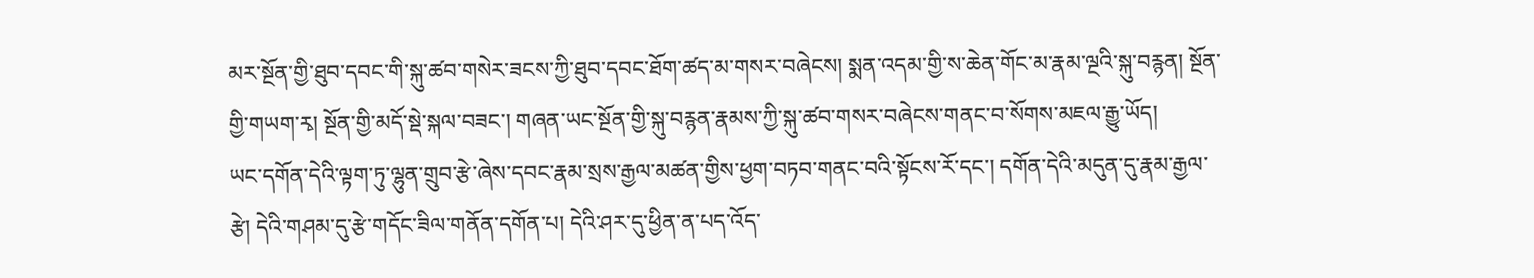མར་སྔོན་གྱི་ཐུབ་དབང་གི་སྐུ་ཚབ་གསེར་ཟངས་ཀྱི་ཐུབ་དབང་ཐོག་ཚད་མ་གསར་བཞེངས། སྨན་འདམ་གྱི་ས་ཆེན་གོང་མ་རྣམ་ལྔའི་སྐུ་བརྙན། སྔོན་གྱི་གཡག་རྭ། སྔོན་གྱི་མདོ་སྡེ་སྐལ་བཟང་། གཞན་ཡང་སྔོན་གྱི་སྐུ་བརྙན་རྣམས་ཀྱི་སྐུ་ཚབ་གསར་བཞེངས་གནང་བ་སོགས་མཇལ་རྒྱུ་ཡོད།
ཡང་དགོན་དེའི་ལྟག་ཏུ་ལྷུན་གྲུབ་རྩེ་ཞེས་དབང་རྣམ་སྲས་རྒྱལ་མཚན་གྱིས་ཕྱག་བཏབ་གནང་བའི་སྟོངས་རོ་དང་། དགོན་དེའི་མདུན་དུ་རྣམ་རྒྱལ་རྩེ། དེའི་གཤམ་དུ་རྩེ་གདོང་ཟིལ་གནོན་དགོན་པ། དེའི་ཤར་དུ་ཕྱིན་ན་པད་འོད་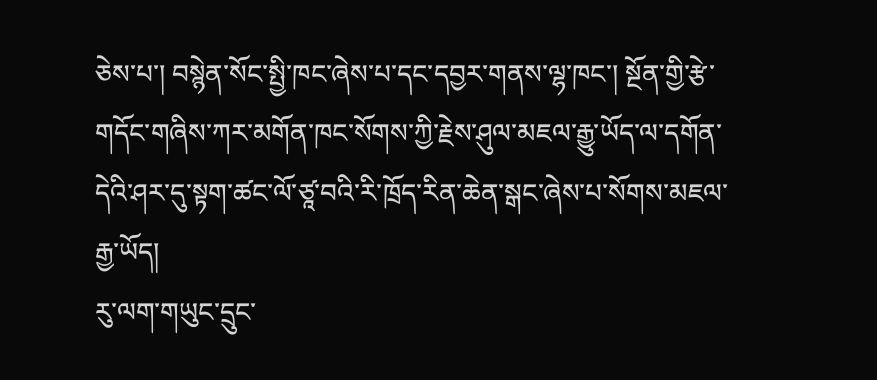ཅེས་པ་། བསྙེན་སོང་སྤྱི་ཁང་ཞེས་པ་དང་དབྱར་གནས་ལྷ་ཁང་། སྔོན་གྱི་རྩེ་གདོང་གཞིས་ཀར་མགོན་ཁང་སོགས་ཀྱི་རྗེས་ཤུལ་མཇལ་རྒྱུ་ཡོད་ལ་དགོན་དེའི་ཤར་དུ་སྟག་ཚང་ལོ་ཙཱ་བའི་རི་ཁྲོད་རིན་ཆེན་སྒང་ཞེས་པ་སོགས་མཇལ་རྒྱ་ཡོད།
རུ་ལག་གཡུང་དྲུང་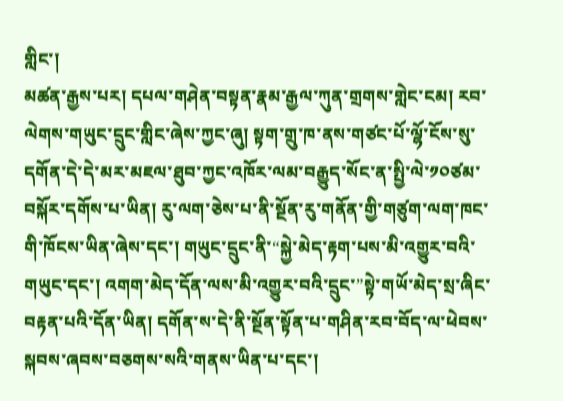གླིང་།
མཚན་རྒྱས་པར། དཔལ་གཤེན་བསྟན་རྣམ་རྒྱལ་ཀུན་གྲགས་གླེང་ངམ། རབ་ལེགས་གཡུང་དྲུང་གླིང་ཞེས་ཀྱང་ཞུ། སྟག་གྲུ་ཁ་ནས་གཙང་པོ་ལྷོ་ངོས་སུ་དགོན་དེ་དེ་མར་མཇལ་ཐུབ་ཀྱང་འཁོར་ལམ་བརྒྱུད་སོང་ན་སྤྱི་ལེ་༡༠ཙམ་བསྐོར་དགོས་པ་ཡིན། རུ་ལག་ཅེས་པ་ནི་སྔོན་རུ་གནོན་གྱི་གཙུག་ལག་ཁང་གི་ཁོངས་ཡིན་ཞེས་དང་། གཡུང་དྲུང་ནི་“སྐྱེ་མེད་རྟག་པས་མི་འགྱུར་བའི་གཡུང་དང་། འགག་མེད་དོན་ལས་མི་འགྱུར་བའི་དྲུང་”སྟེ་གཡོ་མེད་སྲ་ཞིང་བརྟན་པའི་དོན་ཡིན། དགོན་ས་དེ་ནི་སྔོན་སྟོན་པ་གཤིན་རབ་བོད་ལ་ཕེབས་སྐབས་ཞབས་བཅགས་སའི་གནས་ཡིན་པ་དང་།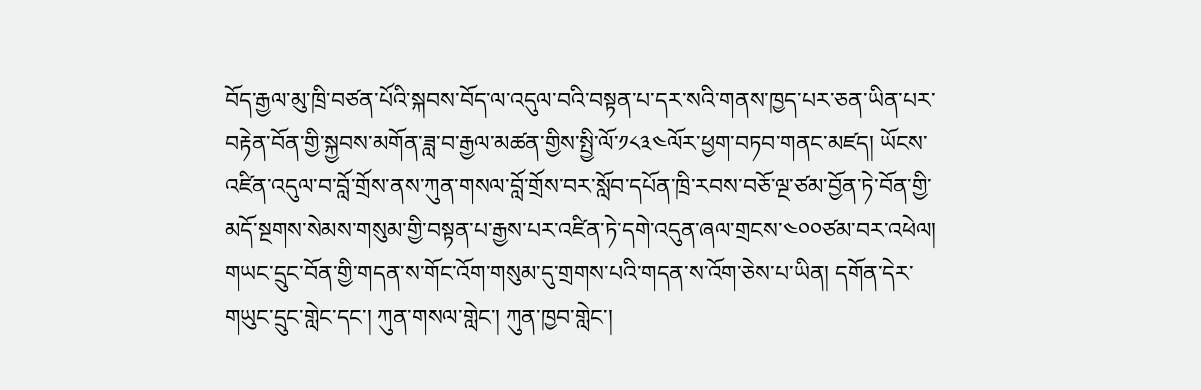བོད་རྒྱལ་མུ་ཁྲི་བཙན་པོའི་སྐབས་བོད་ལ་འདུལ་བའི་བསྟན་པ་དར་སའི་གནས་ཁྱད་པར་ཅན་ཡིན་པར་བརྟེན་བོན་གྱི་སྐྱབས་མགོན་ཟླ་བ་རྒྱལ་མཚན་གྱིས་སྤྱི་ལོ་༡༨༣༤ལོར་ཕྱག་བཏབ་གནང་མཛད། ཡོངས་འཛིན་འདུལ་བ་བློ་གྲོས་ནས་ཀུན་གསལ་བློ་གྲོས་བར་སློབ་དཔོན་ཁྲི་རབས་བཅོ་ལྔ་ཙམ་བྱོན་ཏེ་བོན་གྱི་མདོ་སྔགས་སེམས་གསུམ་གྱི་བསྟན་པ་རྒྱས་པར་འཛིན་ཏེ་དགེ་འདུན་ཞལ་གྲངས་༤༠༠ཙམ་བར་འཕེལ། གཡང་དྲུང་བོན་གྱི་གདན་ས་གོང་འོག་གསུམ་དུ་གྲགས་པའི་གདན་ས་འོག་ཅེས་པ་ཡིན། དགོན་དེར་གཡུང་དྲུང་གླེང་དང་། ཀུན་གསལ་གླེང་། ཀུན་ཁྱབ་གླེང་།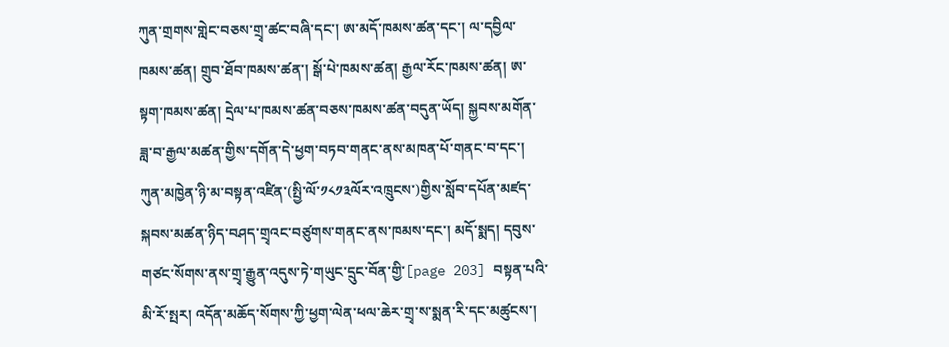ཀུན་གྲགས་གླེང་བཅས་གྲྭ་ཚང་བཞི་དང་། ཨ་མདོ་ཁམས་ཚན་དང་། ལ་དབྱིལ་ཁམས་ཚན། གྲུབ་ཐོབ་ཁམས་ཚན་། སྒོ་པེ་ཁམས་ཚན། རྒྱལ་རོང་ཁམས་ཚན། ཨ་སྟག་ཁམས་ཚན། དྲེལ་པ་ཁམས་ཚན་བཅས་ཁམས་ཚན་བདུན་ཡོད། སྐྱབས་མགོན་ཟླ་བ་རྒྱལ་མཚན་གྱིས་དགོན་དེ་ཕྱག་བཏབ་གནང་ནས་མཁན་པོ་གནང་བ་དང་། ཀུན་མཁྱེན་ཉི་མ་བསྟན་འཛིན་(སྤྱི་ལོ་༡༨༡༣ལོར་འཁྲུངས་)གྱིས་སློབ་དཔོན་མཛད་སྐབས་མཚན་ཉིད་བཤད་གྲྭའང་བཙུགས་གནང་ནས་ཁམས་དང་། མདོ་སྨད། དབུས་གཙང་སོགས་ནས་གྲྭ་རྒྱུན་འདུས་ཏེ་གཡུང་དྲུང་བོན་གྱི་[page 203] བསྟན་པའི་མི་རོ་སྤར། འདོན་མཆོད་སོགས་ཀྱི་ཕྱག་ལེན་ཕལ་ཆེར་གྲྭ་ས་སྨན་རི་དང་མཚུངས་།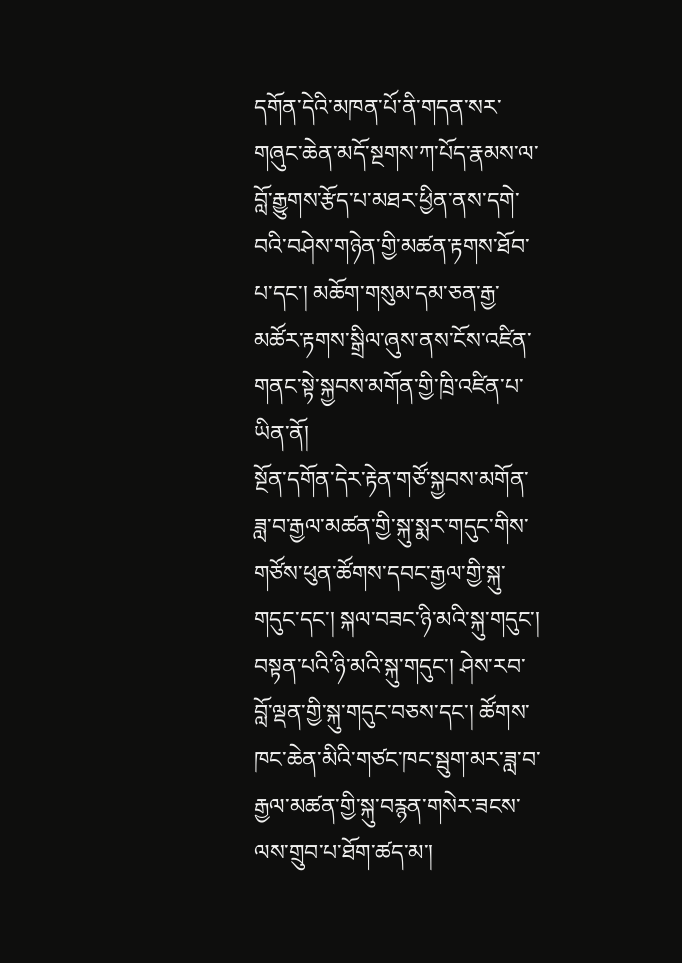དགོན་དེའི་མཁན་པོ་ནི་གདན་སར་གཞུང་ཆེན་མདོ་སྔགས་ཀ་པོད་རྣམས་ལ་བློ་རྒྱུགས་རྩོད་པ་མཐར་ཕྱིན་ནས་དགེ་བའི་བཤེས་གཉེན་གྱི་མཚན་རྟགས་ཐོབ་པ་དང་། མཆོག་གསུམ་དམ་ཅན་རྒྱ་མཚོར་རྟགས་སྒྲིལ་ཞུས་ནས་ངོས་འཛིན་གནང་སྟེ་སྐྱབས་མགོན་གྱི་ཁྲི་འཛིན་པ་ཡིན་ནོ།
སྔོན་དགོན་དེར་རྟེན་གཙོ་སྐྱབས་མགོན་ཟླ་བ་རྒྱལ་མཚན་གྱི་སྐུ་སྨར་གདུང་གིས་གཙོས་ཕུན་ཚོགས་དབང་རྒྱལ་གྱི་སྐུ་གདུང་དང་། སྐལ་བཟང་ཉི་མའི་སྐུ་གདུང་། བསྟན་པའི་ཉི་མའི་སྐུ་གདུང་། ཤེས་རབ་བློ་ལྡན་གྱི་སྐུ་གདུང་བཅས་དང་། ཚོགས་ཁང་ཆེན་མིའི་གཙང་ཁང་སྦུག་མར་ཟླ་བ་རྒྱལ་མཚན་གྱི་སྐུ་བརྙན་གསེར་ཟངས་ལས་གྲུབ་པ་ཐོག་ཚད་མ་།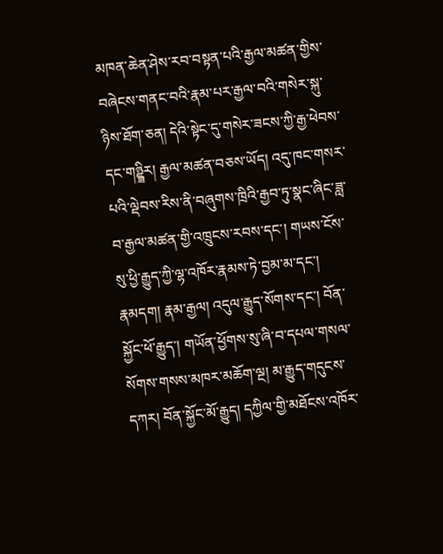མཁན་ཆེན་ཤེས་རབ་བསྟན་པའི་རྒྱལ་མཚན་གྱིས་བཞེངས་གནང་བའི་རྣམ་པར་རྒྱལ་བའི་གསེར་སྐུ་ཉིས་ཐོག་ཅན། དེའི་སྟེང་དུ་གསེར་ཟངས་ཀྱི་རྒྱ་ཕེབས་དང་གཉྡྯིར། རྒྱལ་མཚན་བཅས་ཡོད། འདུ་ཁང་གསར་པའི་ལྡེབས་རིས་ནི་བཞུགས་ཁྲིའི་རྒྱབ་ཏུ་སྣང་ཞིང་ཟླ་བ་རྒྱལ་མཚན་གྱི་འཁྲུངས་རབས་དང་། གཡས་ངོས་སུ་ཕྱི་རྒྱུད་ཀྱི་ལྷ་འཁོར་རྣམས་ཏེ་བྱམ་མ་དང་། རྣམདག། རྣམ་རྒྱལ། འདུལ་རྒྱུད་སོགས་དང་། བོན་སྐྱོང་ཕོ་རྒྱུད་། གཡོན་ཕྱོགས་སུ་ཞི་བ་དཔལ་གསལ་སོགས་གསས་མཁར་མཆོག་ལྔ། མ་རྒྱུད་གདུངས་དཀར། བོན་སྐྱོང་མོ་རྒྱུད། དཀྱིལ་གྱི་མཐོངས་འཁོར་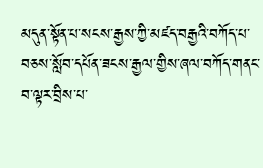མདུན་སྟོན་པ་སངས་རྒྱས་ཀྱི་མཛད་བརྒྱའི་བཀོད་པ་བཅས་སློབ་དཔོན་ཟངས་རྒྱལ་གྱིས་ཞལ་བཀོད་གནང་བ་ལྟར་བྲིས་པ་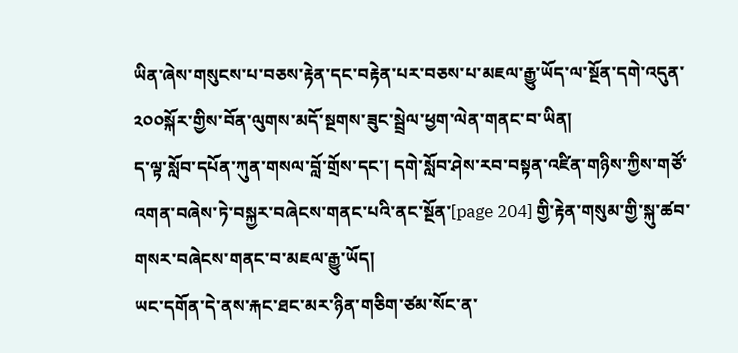ཡིན་ཞེས་གསུངས་པ་བཅས་རྟེན་དང་བརྟེན་པར་བཅས་པ་མཇལ་རྒྱུ་ཡོད་ལ་སྔོན་དགེ་འདུན་༢༠༠སྐོར་གྱིས་བོན་ལུགས་མདོ་སྔགས་ཟུང་སྦྲེལ་ཕྱག་ལེན་གནང་བ་ཡིན།
ད་ལྟ་སློབ་དཔོན་ཀུན་གསལ་བློ་གྲོས་དང་། དགེ་སློབ་ཤེས་རབ་བསྟན་འཛིན་གཉིས་ཀྱིས་གཙོ་འགན་བཞེས་ཏེ་བསྐྱར་བཞེངས་གནང་པའི་ནང་སྔོན་[page 204] གྱི་རྟེན་གསུམ་གྱི་སྐུ་ཚབ་གསར་བཞེངས་གནང་བ་མཇལ་རྒྱུ་ཡོད།
ཡང་དགོན་དེ་ནས་རྐང་ཐང་མར་ཉིན་གཅིག་ཙམ་སོང་ན་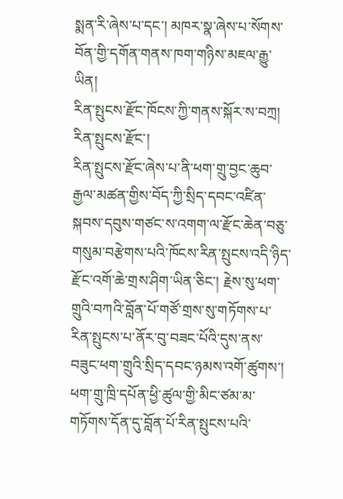སྨན་རི་ཞེས་པ་དང་། མཁར་སྣ་ཞེས་པ་སོགས་བོན་གྱི་དགོན་གནས་ཁག་གཉིས་མཇལ་རྒྱུ་ཡིན།
རིན་སྤུངས་རྫོང་ཁོངས་ཀྱི་གནས་སྐོར་ས་བཀྲ།
རིན་སྤུངས་རྫོང་།
རིན་སྤུངས་རྫོང་ཞེས་པ་ནི་ཕག་གྲུ་བྱང་ཆུབ་རྒྱལ་མཚན་གྱིས་བོད་ཀྱི་སྲིད་དབང་འཛིན་སྐབས་དབུས་གཙང་ས་འགག་ལ་རྫོང་ཆེན་བཅུ་གསུམ་བརྩེགས་པའི་ཁོངས་རིན་སྤུངས་འདི་ཉིད་རྫོང་འགོ་ཆེ་གྲས་ཤིག་ཡིན་ཅིང་། རྗེས་སུ་ཕག་གྲུའི་བཀའི་བློན་པོ་གཙོ་གྲས་སུ་གཏོགས་པ་རིན་སྤུངས་པ་ནོར་བུ་བཟང་པོའི་དུས་ནས་བཟུང་ཕག་གྲུའི་སྲིད་དབང་ཉམས་འགོ་ཚུགས་། ཕག་གྲུ་ཁྲི་དཔོན་ཕྱི་ཚུལ་གྱི་མིང་ཙམ་མ་གཏོགས་དོན་དུ་བློན་པོ་རིན་སྤུངས་པའི་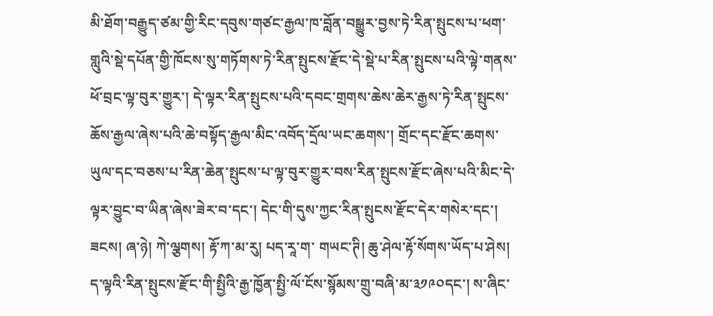མི་ཐོག་བརྒྱུད་ཙམ་གྱི་རིང་དབུས་གཙང་རྒྱལ་ཁ་བློན་བསྒྱུར་བྱས་ཏེ་རིན་སྤུངས་པ་ཕག་གླུའི་སྡེ་དཔོན་གྱི་ཁོངས་སུ་གཏོགས་ཏེ་རིན་སྤུངས་རྫོང་དེ་སྡེ་པ་རིན་སྤུངས་པའི་ལྟེ་གནས་ཕོ་བྲང་ལྟ་བུར་གྱུར་། དེ་ལྟར་རིན་སྤུངས་པའི་དབང་གྲགས་ཆེས་ཆེར་རྒྱས་ཏེ་རིན་སྤུངས་ཆོས་རྒྱལ་ཞེས་པའི་ཆེ་བསྟོད་རྒྱལ་མིང་འབོད་དྲོལ་ཡང་ཆགས་། གྲོང་དང་རྫོང་ཆགས་ཡུལ་དང་བཅས་པ་རིན་ཆེན་སྤུངས་པ་ལྟ་བུར་གྱུར་བས་རིན་སྤུངས་རྫོང་ཞེས་པའི་མིང་དེ་ལྟར་བྱུང་བ་ཡིན་ཞེས་ཟེར་བ་དང་། དེང་གི་དུས་ཀྱང་རིན་སྤུངས་རྫོང་དེར་གསེར་དང་། ཟངས། ཞ་ཉེ། ཀེ་ལྕགས། རྟོ་ཀ་མ་རུ། པད་རཱ་ག་ གཡང་ཊི། ཆུ་ཤེལ་རྟོ་སོགས་ཡོད་པ་ཤེས།
ད་ལྟའི་རིན་སྤུངས་རྫོང་གི་སྤྱིའི་རྒྱ་ཁྱོན་སྤྱི་ལོ་ངོས་སྙོམས་གྲུ་བཞི་མ་༣༡༩༠དང་། ས་ཞིང་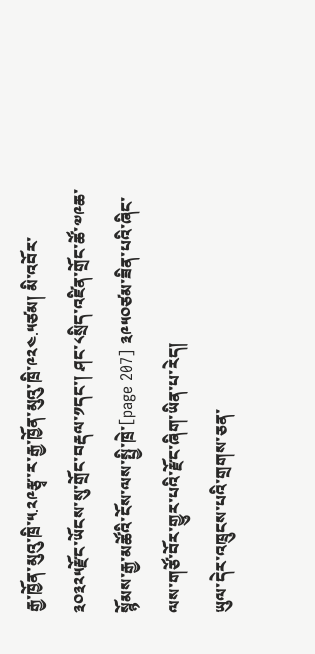རྒྱ་ཁྱོན་མུའུ་ཁྲི་༥.༢༩རྩྭ་ར་རྒྱ་ཁྱོན་མུའུ་ཁྲི་༩༢༤.༥ཙམ། མི་འབོར་༣༠༣༢༥རྫོང་ཡོངས་སུ་གྲོང་བརྡལ་༡དང་། ཤང་༨སྲིད་འཛིན་གྲོང་ཚོ་༧༩ཆ་སྙོམས་རྒྱ་མཚོའི་ངོས་ལས་སྤྱི་ཁྲེ་[page 207] ༣༩༥༠ཙམ་ཟིན་པའི་ཞིང་ལས་གཙོ་བོར་གྱུར་པའི་རྫོང་ཞིག་ཡིན་པ་རེད།
ཡུལ་དེར་འཁྲུངས་པའི་གྲགས་ཅན་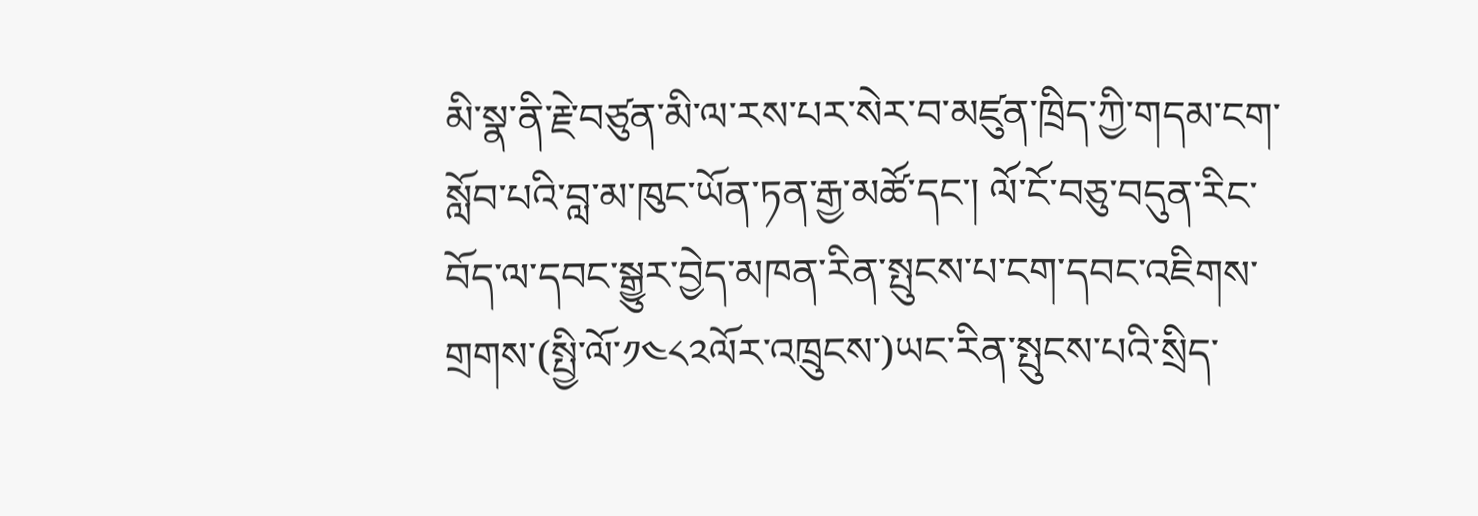མི་སྣ་ནི་རྗེ་བཙུན་མི་ལ་རས་པར་སེར་བ་མཛུན་ཁྲིད་ཀྱི་གདམ་ངག་སློབ་པའི་བླ་མ་ཁུང་ཡོན་ཏན་རྒྱ་མཚོ་དང་། ལོ་ངོ་བཅུ་བདུན་རིང་བོད་ལ་དབང་སྒྱུར་བྱེད་མཁན་རིན་སྤུངས་པ་ངག་དབང་འཇིགས་གྲགས་(སྤྱི་ལོ་༡༤༨༢ལོར་འཁྲུངས་)ཡང་རིན་སྤུངས་པའི་སྲིད་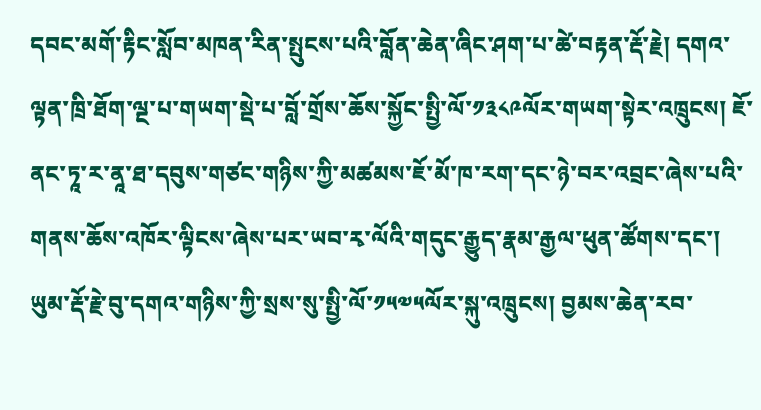དབང་མགོ་རྟིང་སློབ་མཁན་རིན་སྤུངས་པའི་བློན་ཆེན་ཞིང་ཤག་པ་ཚེ་བརྟན་རྡོ་རྗེ། དགའ་ལྟན་ཁྲི་ཐོག་ལྔ་པ་གཡག་སྡེ་པ་བློ་གྲོས་ཆོས་སྐྱོང་སྤྱི་ལོ་༡༣༨༩ལོར་གཡག་སྟེར་འཁྲུངས། ཇོ་ནང་ཏཱ་ར་ནཱ་ཐ་དབུས་གཙང་གཉིས་ཀྱི་མཚམས་ཇོ་མོ་ཁ་རག་དང་ཉེ་བར་འབྲང་ཞེས་པའི་གནས་ཆོས་འཁོར་ལྟིངས་ཞེས་པར་ཡབ་རྭ་ལོའི་གདུང་རྒྱུད་རྣམ་རྒྱལ་ཕུན་ཚོགས་དང་། ཡུམ་རྡོ་རྗེ་བུ་དགའ་གཉིས་ཀྱི་སྲས་སུ་སྤྱི་ལོ་༡༥༧༥ལོར་སྐུ་འཁྲུངས། བྱམས་ཆེན་རབ་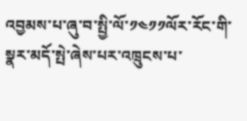འབྱམས་པ་ཞུ་བ་སྤྱི་ལོ་༡༤༡༡ལོར་རོང་གི་སྣར་མདོ་སྤེ་ཞེས་པར་འཁྲུངས་པ་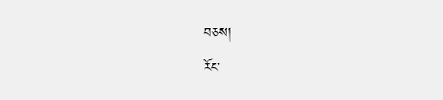བཅས།
རོང་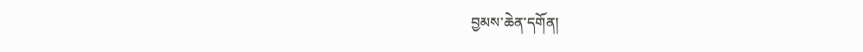བྱམས་ཆེན་དགོན།